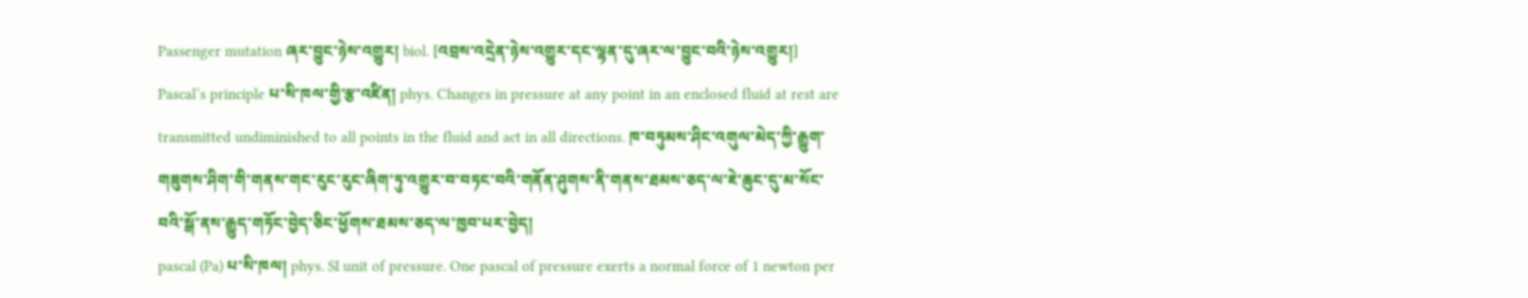Passenger mutation ཞར་བྱུང་ཉེས་འགྱུར། biol. [འབྲས་འདྲེན་ཉེས་འགྱུར་དང་ལྷན་དུ་ཞར་ལ་བྱུང་བའི་ཉེས་འགྱུར།]
Pascal’s principle པ་སི་ཁལ་གྱི་རྩ་འཛིན། phys. Changes in pressure at any point in an enclosed fluid at rest are transmitted undiminished to all points in the fluid and act in all directions. ཁ་བཏུམས་ཤིང་འགུལ་མེད་ཀྱི་རྒྱུག་གཟུགས་ཤིག་གི་གནས་གང་རུང་རུང་ཞིག་ཏུ་འགྱུར་བ་བཏང་བའི་གནོན་ཤུགས་ནི་གནས་ཐམས་ཅད་ལ་ཇེ་ཆུང་དུ་མ་སོང་བའི་སྒོ་ནས་རྒྱུད་གཏོང་བྱེད་ཅིང་ཕྱོགས་ཐམས་ཅད་ལ་ཁྱབ་པར་བྱེད།
pascal (Pa) པ་སི་ཁལ། phys. SI unit of pressure. One pascal of pressure exerts a normal force of 1 newton per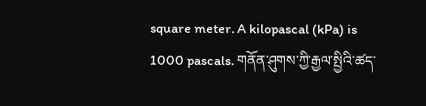square meter. A kilopascal (kPa) is 1000 pascals. གནོན་ཤུགས་ཀྱི་རྒྱལ་སྤྱིའི་ཚད་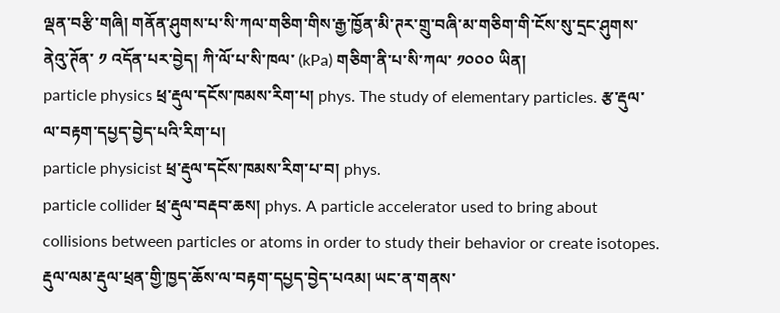ལྡན་བརྩི་གཞི། གནོན་ཤུགས་པ་སི་ཀལ་གཅིག་གིས་རྒྱ་ཁྱོན་མི་ཊར་གྲུ་བཞི་མ་གཅིག་གི་ངོས་སུ་དྲང་ཤུགས་ནེའུ་ཊོན་ ༡ འདོན་པར་བྱེད། ཀི་ལོ་པ་སི་ཁལ་ (kPa) གཅིག་ནི་པ་སི་ཀལ་ ༡༠༠༠ ཡིན།
particle physics ཕྲ་རྡུལ་དངོས་ཁམས་རིག་པ། phys. The study of elementary particles. རྩ་རྡུལ་ལ་བརྟག་དཔྱད་བྱེད་པའི་རིག་པ།
particle physicist ཕྲ་རྡུལ་དངོས་ཁམས་རིག་པ་བ། phys.
particle collider ཕྲ་རྡུལ་བརྡབ་ཆས། phys. A particle accelerator used to bring about collisions between particles or atoms in order to study their behavior or create isotopes. རྡུལ་ལམ་རྡུལ་ཕྲན་གྱི་ཁྱད་ཆོས་ལ་བརྟག་དཔྱད་བྱེད་པའམ། ཡང་ན་གནས་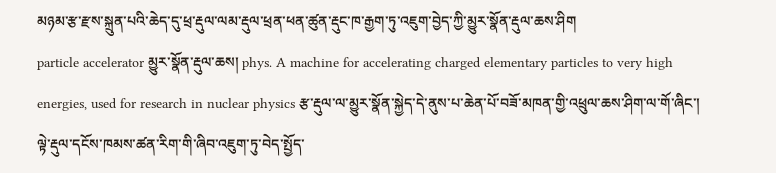མཉམ་རྩ་རྫས་སྐྲུན་པའི་ཆེད་དུ་ཕྲ་རྡུལ་ལམ་རྡུལ་ཕྲན་ཕན་ཚུན་རྡུང་ཁ་རྒྱག་ཏུ་འཇུག་བྱེད་ཀྱི་མྱུར་སྣོན་རྡུལ་ཆས་ཤིག
particle accelerator མྱུར་སྣོན་རྡུལ་ཆས། phys. A machine for accelerating charged elementary particles to very high energies, used for research in nuclear physics རྩ་རྡུལ་ལ་མྱུར་སྣོན་སྐྱེད་དེ་ནུས་པ་ཆེན་པོ་བཟོ་མཁན་གྱི་འཕྲུལ་ཆས་ཤིག་ལ་གོ་ཞིང་། ལྟེ་རྡུལ་དངོས་ཁམས་ཚན་རིག་གི་ཞིབ་འཇུག་ཏུ་བེད་སྤྱོད་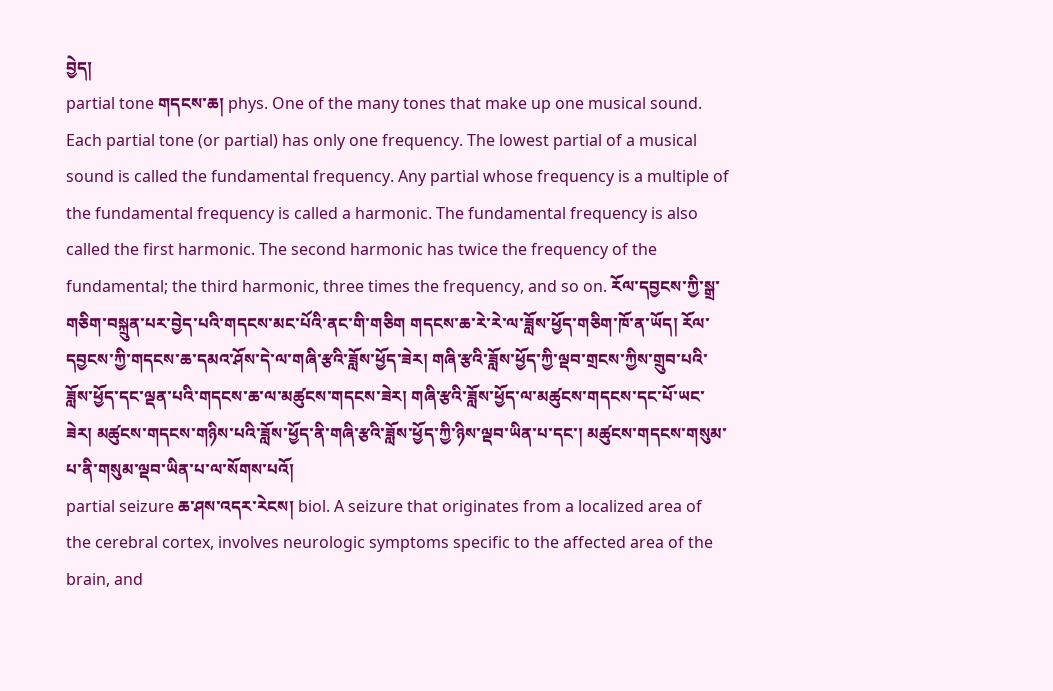བྱེད།
partial tone གདངས་ཆ། phys. One of the many tones that make up one musical sound. Each partial tone (or partial) has only one frequency. The lowest partial of a musical sound is called the fundamental frequency. Any partial whose frequency is a multiple of the fundamental frequency is called a harmonic. The fundamental frequency is also called the first harmonic. The second harmonic has twice the frequency of the fundamental; the third harmonic, three times the frequency, and so on. རོལ་དབྱངས་ཀྱི་སྒྲ་གཅིག་བསྐྲུན་པར་བྱེད་པའི་གདངས་མང་པོའི་ནང་གི་གཅིག གདངས་ཆ་རེ་རེ་ལ་ཟློས་ཕྱོད་གཅིག་ཁོ་ན་ཡོད། རོལ་དབྱངས་ཀྱི་གདངས་ཆ་དམའ་ཤོས་དེ་ལ་གཞི་རྩའི་ཟློས་ཕྱོད་ཟེར། གཞི་རྩའི་ཟློས་ཕྱོད་ཀྱི་ལྡབ་གྲངས་ཀྱིས་གྲུབ་པའི་ཟློས་ཕྱོད་དང་ལྡན་པའི་གདངས་ཆ་ལ་མཚུངས་གདངས་ཟེར། གཞི་རྩའི་ཟློས་ཕྱོད་ལ་མཚུངས་གདངས་དང་པོ་ཡང་ཟེར། མཚུངས་གདངས་གཉིས་པའི་ཟློས་ཕྱོད་ནི་གཞི་རྩའི་ཟློས་ཕྱོད་ཀྱི་ཉིས་ལྡབ་ཡིན་པ་དང་། མཚུངས་གདངས་གསུམ་པ་ནི་གསུམ་ལྡབ་ཡིན་པ་ལ་སོགས་པའོ།
partial seizure ཆ་ཤས་འདར་རེངས། biol. A seizure that originates from a localized area of the cerebral cortex, involves neurologic symptoms specific to the affected area of the brain, and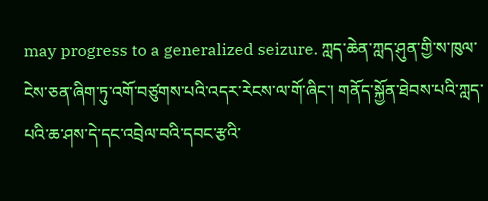may progress to a generalized seizure. ཀླད་ཆེན་ཀླད་ཤུན་གྱི་ས་ཁུལ་ངེས་ཅན་ཞིག་ཏུ་འགོ་བཙུགས་པའི་འདར་རེངས་ལ་གོ་ཞིང་། གནོད་སྐྱོན་ཐེབས་པའི་ཀླད་པའི་ཆ་ཤས་དེ་དང་འབྲེལ་བའི་དབང་རྩའི་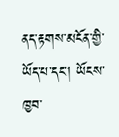ནད་རྟགས་མངོན་གྱི་ཡོད་པ་དང་། ཡོངས་ཁྱབ་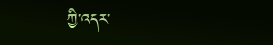ཀྱི་འདར་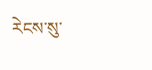རེངས་སུ་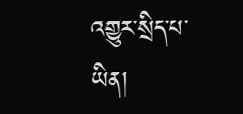འགྱུར་སྲིད་པ་ཡིན།